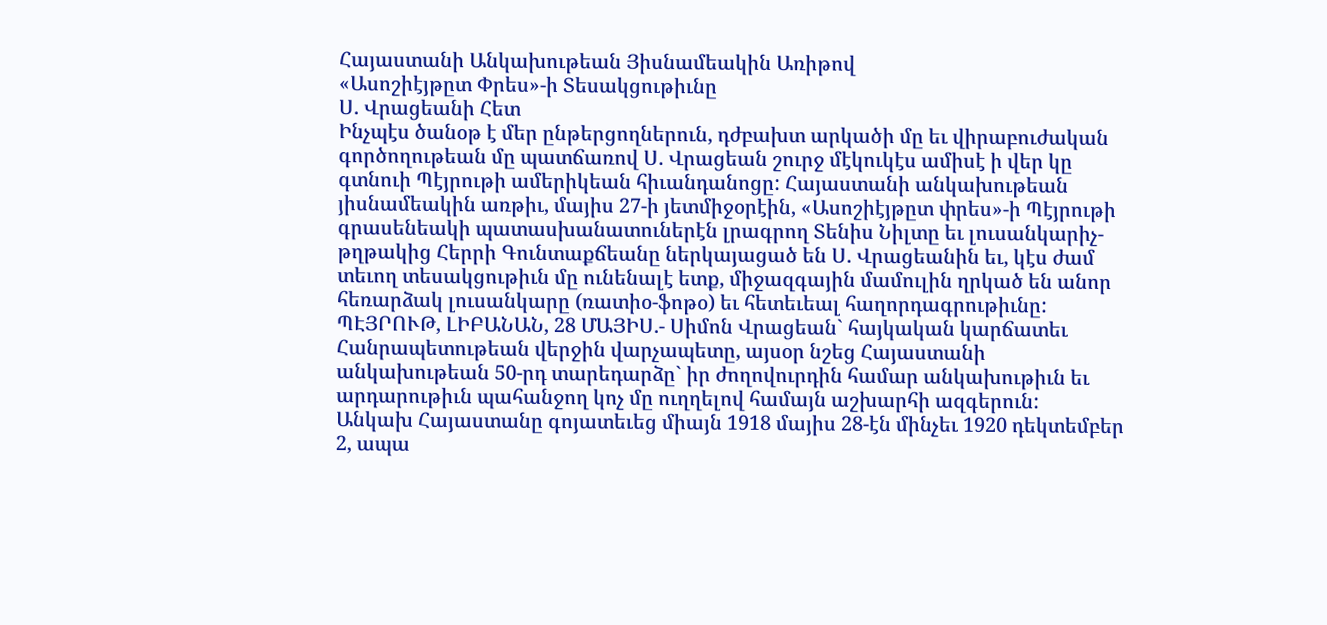Հայաստանի Անկախութեան Յիսնամեակին Առիթով
«Ասոշիէյթըտ Փրես»-ի Տեսակցութիւնը
Ս. Վրացեանի Հետ
Ինչպէս ծանօթ է մեր ընթերցողներուն, դժբախտ արկածի մը եւ վիրաբուժական գործողութեան մը պատճառով Ս. Վրացեան շուրջ մէկուկէս ամիսէ ի վեր կը գտնուի Պէյրութի ամերիկեան հիւանդանոցը: Հայաստանի անկախութեան յիսնամեակին առթիւ, մայիս 27-ի յետմիջօրէին, «Ասոշիէյթըտ փրես»-ի Պէյրութի գրասենեակի պատասխանատուներէն լրագրող Տենիս Նիլտը եւ լուսանկարիչ- թղթակից Հերրի Գունտաքճեանը ներկայացած են Ս. Վրացեանին եւ, կէս ժամ տեւող տեսակցութիւն մը ունենալէ ետք, միջազգային մամուլին ղրկած են անոր հեռարձակ լուսանկարը (ռատիօ-ֆոթօ) եւ հետեւեալ հաղորդագրութիւնը:
ՊԷՅՐՈՒԹ, ԼԻԲԱՆԱՆ, 28 ՄԱՅԻՍ.- Սիմոն Վրացեան` հայկական կարճատեւ Հանրապետութեան վերջին վարչապետը, այսօր նշեց Հայաստանի անկախութեան 50-րդ տարեդարձը` իր ժողովուրդին համար անկախութիւն եւ արդարութիւն պահանջող կոչ մը ուղղելով համայն աշխարհի ազգերուն:
Անկախ Հայաստանը գոյատեւեց միայն 1918 մայիս 28-էն մինչեւ 1920 դեկտեմբեր 2, ապա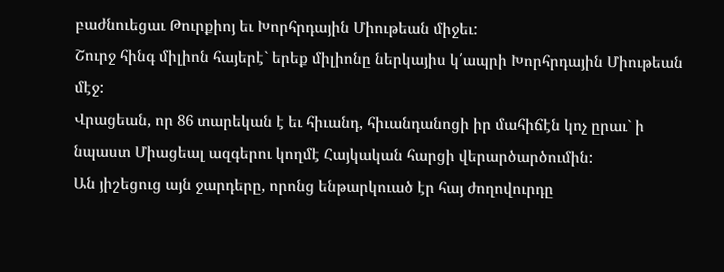բաժնուեցաւ Թուրքիոյ եւ Խորհրդային Միութեան միջեւ:
Շուրջ հինգ միլիոն հայերէ` երեք միլիոնը ներկայիս կ՛ապրի Խորհրդային Միութեան մէջ:
Վրացեան, որ 86 տարեկան է եւ հիւանդ, հիւանդանոցի իր մահիճէն կոչ ըրաւ` ի նպաստ Միացեալ ազգերու կողմէ Հայկական հարցի վերարծարծումին:
Ան յիշեցուց այն ջարդերը, որոնց ենթարկուած էր հայ ժողովուրդը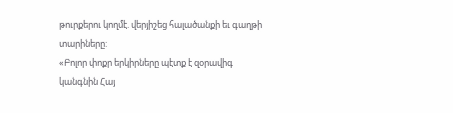թուրքերու կողմէ. վերյիշեց հալածանքի եւ գաղթի տարիները:
«Բոլոր փոքր երկիրները պէտք է զօրավիգ կանգնին Հայ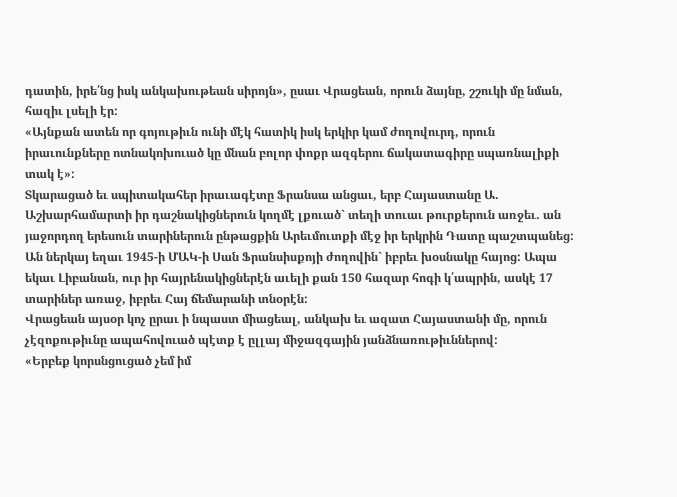դատին, իրե՛նց իսկ անկախութեան սիրոյն», ըսաւ Վրացեան, որուն ձայնը, շշուկի մը նման, հազիւ լսելի էր:
«Այնքան ատեն որ գոյութիւն ունի մէկ հատիկ իսկ երկիր կամ ժողովուրդ, որուն իրաւունքները ոտնակոխուած կը մնան բոլոր փոքր ազգերու ճակատագիրը սպառնալիքի տակ է»:
Տկարացած եւ սպիտակահեր իրաւագէտը Ֆրանսա անցաւ, երբ Հայաստանը Ա. Աշխարհամարտի իր դաշնակիցներուն կողմէ լքուած` տեղի տուաւ թուրքերուն առջեւ. ան յաջորդող երեսուն տարիներուն ընթացքին Արեւմուտքի մէջ իր երկրին Դատը պաշտպանեց:
Ան ներկայ եղաւ 1945-ի ՄԱԿ-ի Սան Ֆրանսիսքոյի ժողովին` իբրեւ խօսնակը հայոց: Ապա եկաւ Լիբանան, ուր իր հայրենակիցներէն աւելի քան 150 հազար հոգի կ՛ապրին, ասկէ 17 տարիներ առաջ, իբրեւ Հայ ճեմարանի տնօրէն:
Վրացեան այսօր կոչ ըրաւ ի նպաստ միացեալ, անկախ եւ ազատ Հայաստանի մը, որուն չէզոքութիւնը ապահովուած պէտք է ըլլայ միջազգային յանձնառութիւններով:
«Երբեք կորսնցուցած չեմ իմ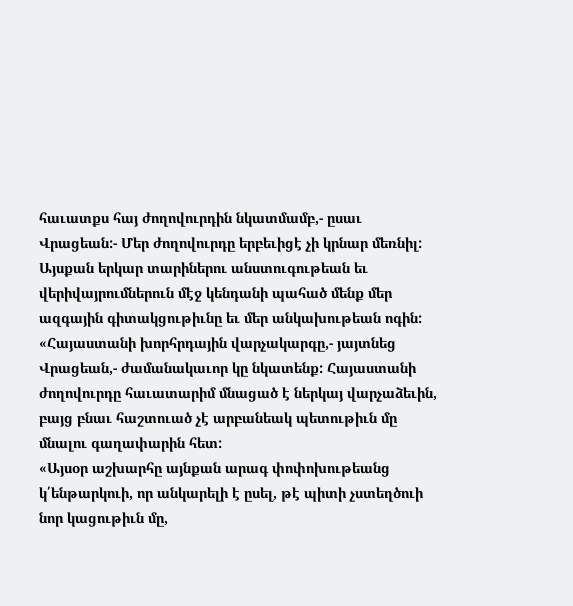հաւատքս հայ ժողովուրդին նկատմամբ,- ըսաւ Վրացեան:- Մեր ժողովուրդը երբեւիցէ չի կրնար մեռնիլ: Այսքան երկար տարիներու անստուգութեան եւ վերիվայրումներուն մէջ կենդանի պահած մենք մեր ազգային գիտակցութիւնը եւ մեր անկախութեան ոգին:
«Հայաստանի խորհրդային վարչակարգը,- յայտնեց Վրացեան,- ժամանակաւոր կը նկատենք: Հայաստանի ժողովուրդը հաւատարիմ մնացած է ներկայ վարչաձեւին, բայց բնաւ հաշտուած չէ արբանեակ պետութիւն մը մնալու գաղափարին հետ:
«Այսօր աշխարհը այնքան արագ փոփոխութեանց կ՛ենթարկուի, որ անկարելի է ըսել, թէ պիտի չստեղծուի նոր կացութիւն մը,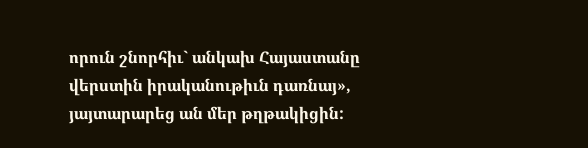որուն շնորհիւ` անկախ Հայաստանը վերստին իրականութիւն դառնայ», յայտարարեց ան մեր թղթակիցին: